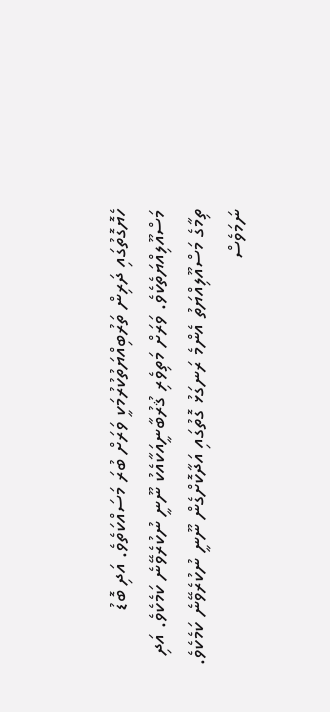ހެޔޮގޮތުގައި ދަރިން ތަރުބިއްޔަތުކުރުމަކީ ވަރަށް ބުރަ މަސައްކަތެވެ. އަދި ބޮޑު މަސްއޫލިއްޔަތެކެވެ. ވަރަށް މަތިވެރި ޤުރުބާނީއަކާއެކު ނޫނީ ނުކުރެވޭނެ ކަމެކެވެ. އަދި ތިމާގެ މަސްއޫލިއްޔަތު އެންމެ ރަނގަޅު ގޮތުގައި އަދާކޮށްގެން ނޫނީ ނުކުރެވޭނެ ކަމެކެވެ. ނަމަވެސް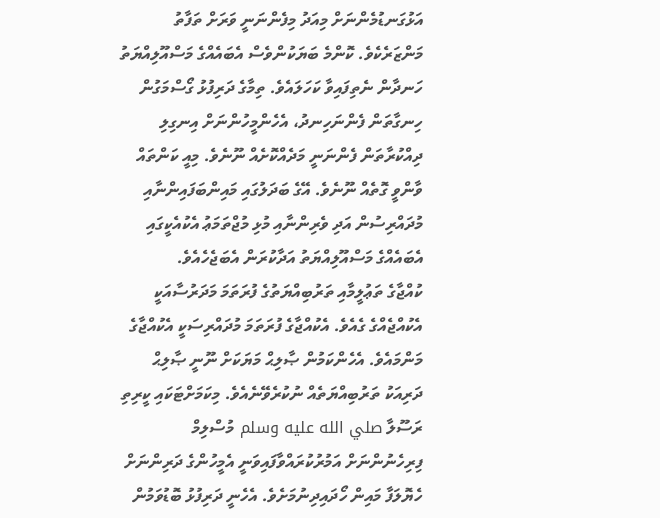އަޅުގަނޑުމެންނަށް މިއަދު މިފެންނަނީ ވަރަށް ތަފާތު މަންޒަރެކެވެ. ކޮންމެ ބަޔަކުންވެސް އެބައެއްގެ މަސްއޫލިއްޔަތު ހަނދާން ނެތިފައިވާ ކަހަލައެވެ. ތިމާގެ ދަރިފުޅު ގޯސްމަގުން ހިނގާތަން ފެންނަހިނދު، އެހެންމީހުންނަށް އިނގިލި ދިއްކުރާތަން ފެންނަނީ މަދެއްކޮށެއް ނޫނެވެ. މިއީ ކަންތައް ވާންވީ ގޮތެއް ނޫނެވެ. އޭގެ ބަދަލުގައި މައިންބަފައިންނާއި މުދައްރިސުން އަދި ވެރިންނާއި މުޅި މުޖްތަމަޢު އެކުއެކީގައި އެބައެއްގެ މަސްއޫލިއްޔަތު އަދާކުރަން އެބަޖެހެއެވެ.
ކުއްޖާގެ ތަޢުލީމާއި ތަރުބިއްޔަތުގެ ފުރަތަމަ މަދަރުސާއަކީ އެކުއްޖެއްގެ ގެއެވެ. އެކުއްޖާގެ ފުރަތަމަ މުދައްރިސަކީ އެކުއްޖާގެ މަންމައެވެ. އެހެންކަމުން ޞާލިޙް މަޔަކަށް ނޫނީ ޞާލިޙް ދަރިއަކު ތަރުބިއްޔަތެއް ނުކުރެވޭނެއެވެ. މިކަމަށްޓަކައި ކީރިތި ރަސޫލާ صلي الله عليه وسلم މުސްލިމް ފިރިހެނުންނަށް އަމުރުކުރައްވާފައިވަނީ އެމީހުންގެ ދަރިންނަށް ހެޔޮލަފާ މައިން ހޯދައިދިނުމަށެވެ. އެހެނީ ދަރިފުޅު ބޮޑުވަމުން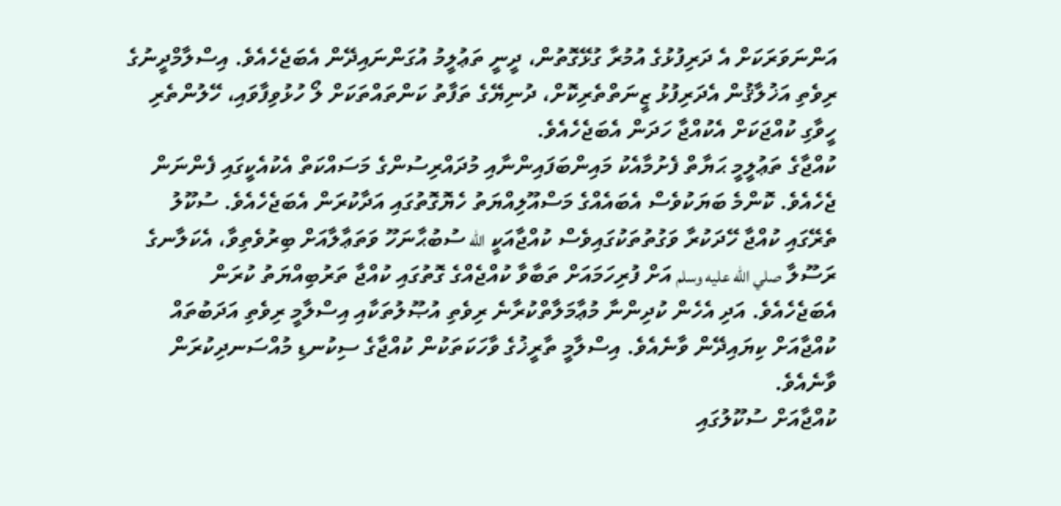އަންނަވަރަކަށް އެ ދަރިފުޅުގެ އުމުރާ ގުޅޭގޮތުން، ދީނީ ތަޢުލީމު އުގަންނައިދޭން އެބަޖެހެއެވެ. އިސްލާމްދީނުގެ ރިވެތި އަޚުލާޤުން އެދަރިފުޅު ޒީނަތްތެރިކޮށް، ދުނިޔޭގެ ތަފާތު ކަންތައްތަކަށް ލޯ ހުޅުވިފާވައި، ހޭލުންތެރި ހީވާގި ކުއްޖަކަށް އެކުއްޖާ ހަދަން އެބަޖެހެއެވެ.
ކުއްޖާގެ ތަޢުލީމީ ޙަޔާތް ފެށުމާއެކު މައިންބަފައިންނާއި މުދައްރިސުންގެ މަސައްކަތް އެކުއެކީގައި ފެންނަން ޖެހެއެވެ. ކޮންމެ ބަޔަކުވެސް އެބައެއްގެ މަސްއޫލިއްޔަތު ހެޔޮގޮތުގައި އަދާކުރަން އެބަޖެހެއެވެ. ސުކޫލު ތެރޭގައި ކުއްޖާ ހޭދަކުރާ ވަގުތުތަކުގައިވެސް ކުއްޖާއަކީ الله ސުބުޙާނަހޫ ވަތަޢާލާއަށް ބިރުވެތިވާ، އެކަލާނގެ ރަސޫލާ صلي الله عليه وسلم އަށް ފުރިހަމައަށް ތަބާވާ ކުއްޖެއްގެ ގޮތުގައި ކުއްޖާ ތަރުބިއްޔަތު ކުރަން އެބަޖެހެއެވެ. އަދި އެހެން ކުދިންނާ މުޢާމަލާތްކުރާނެ ރިވެތި އުޞޫލުތަކާއި އިސްލާމީ ރިވެތި އަދަބުތައް ކުއްޖާއަށް ކިޔައިދޭން ވާނެއެވެ. އިސްލާމީ ތާރީޚުގެ ވާހަކަތަކުން ކުއްޖާގެ ސިކުނޑި މުއްސަނދިކުރަން ވާނެއެވެ.
ކުއްޖާއަށް ސުކޫލުގައި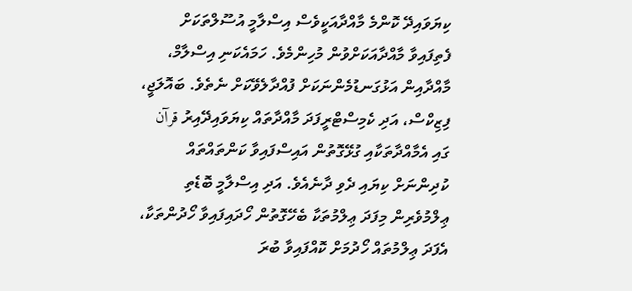ކިޔަވައިދޭ ކޮންމެ މާއްދާއަކީވެސް އިސްލާމީ އުސޫލްތަކަށް ފެތިފައިވާ މާއްދާއަކަށްވުން މުހިންމެވެ. ހަމައެކަނި އިސްލާމް، މާއްދާއިން އަޅުގަނޑުމެންނަކަށް ފުއްދާލެވޭކަށް ނެތެވެ. ބައޮލަޖީ، ފިޒިކްސް، އަދި ކެމިސްޓްރީފަދަ މާއްދާތައް ކިޔަވައިދޭއިރު قرآن ގައި އެމާއްދާތަކާއި ގުޅޭގޮތުން އައިސްފައިވާ ކަންތައްތައް ކުދިންނަށް ކިޔައި ދެވި ދާނެއެވެ. އަދި އިސްލާމީ ބޮޑެތި ޢިލްމުވެރިން މިފަދަ ޢިލްމުތަކާ ބެހޭގޮތުން ހޯދައިފައިވާ ހޯދުންތަކާ، އެފަދަ ޢިލްމުތައް ހޯދުމަށް ކޮއްފައިވާ ބުރަ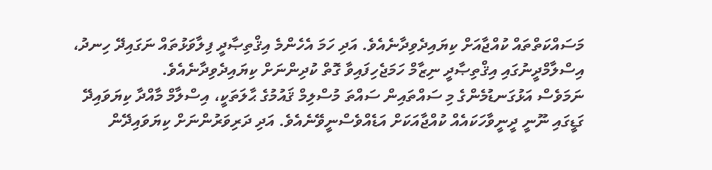މަސައްކަތްތައް ކުއްޖާއަށް ކިޔައިދެވިދާނެއެވެ. އަދި ހަމަ އެހެންމެ އިޤްތިޞާދީ ފިލާވަޅުތައް ނަގައިދޭ ހިނދު، އިސްލާމްދީނުގައި އިޤްތިޞާދީ ނިޒާމް ހަމަޖެހިފައިވާ ގޮތް ކުދިންނަށް ކިޔައިދެވިދާނެއެވެ.
ނަމަވެސް އަޅުގަނޑުމެންގެ މި ސައްތައިން ސައްތަ މުސްލިމް ޤައުމުގެ ޙާލަތަކީ، އިސްލާމް މާއްދާ ކިޔަވައިދޭ ގަޑީގައި ނޫނީ ދީނީވާހަކައެއް ކުއްޖާއަކަށް އަޑެއްވެސްނީވޭނެއެވެ. އަދި ދަރިވަރުންނަށް ކިޔަވައިދޭން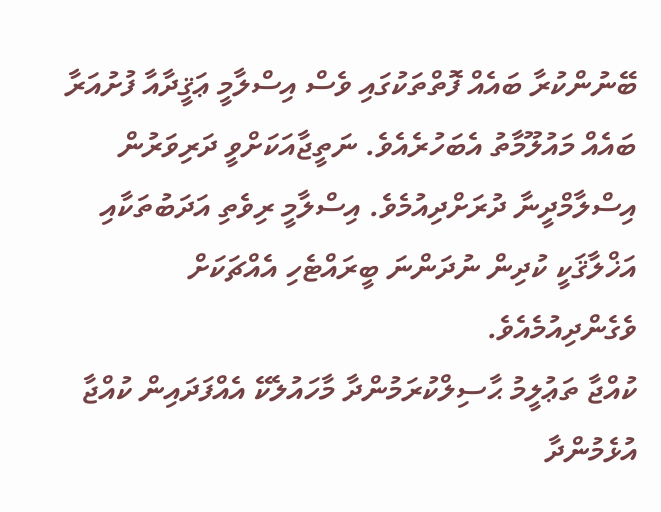ބޭނުންކުރާ ބައެއް ފޮތްތަކުގައި ވެސް އިސްލާމީ ޢަޤީދާއާ ފުށުއަރާ ބައެއް މައުލޫމާތު އެބަހުރެއެވެ. ނަތީޖާއަކަށްވީ ދަރިވަރުން އިސްލާމްދީނާ ދުރަށްދިއުމެވެ. އިސްލާމީ ރިވެތި އަދަބުތަކާއި އަޚްލާޤަކީ ކުދިން ނުދަންނަ ބީރައްޓެހި އެއްޗަކަށް ވެގެންދިއުމެއެވެ.
ކުއްޖާ ތަޢުލީމު ޙާސިލްކުރަމުންދާ މާހައުލެކޭ އެއްފަދައިން ކުއްޖާ އުޅެމުންދާ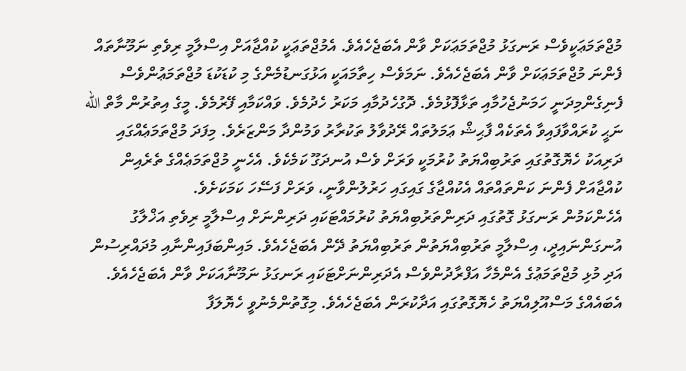މުޖްތަމަޢަކީވެސް ރަނގަޅު މުޖްތަމަޢަކަށް ވާން އެބަޖެހެއެވެ. އެމުޖްތަޢަކީ ކުއްޖާއަށް އިސްލާމީ ރިވެތި ނަމޫނާތައް ފެންނަ މުޖްތަމަޢަކަށް ވާން އެބަޖެހެއެވެ. ނަމަވެސް ހިތާމައަކީ އަޅުގަނޑުމެންގެ މި ކުޑަކުޑަ މުޖްތަމަޢުންވެސް ފެނިގެންމިދަނީ ހަމަނުޖެހުމާއި ތަޅާފޮޅުމެވެ. ދޮގުހެދުމާއި މަކަރު ހެދުމެވެ. ވައްކަމާއި ފޭރުމެވެ. މީގެ އިތުރުން މާތް الله ނަޙީ ކުރައްވާފައިވާ އެތަކެއް ފާޙިޝް ޢަމަލުތައް ރޭދުވާލު ތަކުރާރު ވަމުންދާ މަންޒަރެވެ. މިފަދަ މުޖްތަމަޢެއްގައި ދަރިއަކު ހެޔޮގޮތުގައި ތަރުބިއްޔަތު ކުރުމަކީ ވަރަށް ވެސް އުނދަގޫ ކަމެކެވެ. އެހެނީ މުޖްތަމަޢެއްގެ ތެރެއިން ކުއްޖާއަށް ފެންނަ ކަންތައްތައް އެކުއްޖާގެ ގައިގައި ހަރުލުންވާނީ، ވަރަށް ފަސޭހަ ކަމަކަށެވެ.
އެހެންކަމުން ރަނގަޅު ގޮތުގައި ދަރިންތަރުބިއްޔަތު ކުރުމައްޓަކައި ދަރިންނަށް އިސްލާމީ ރިވެތި އަޚްލާގު އުނގަންނައިދީ، އިސްލާމީ ތަރުބިއްޔަތުން ތަރުބިއްޔަތު ދޭން އެބަޖެހެއެވެ. މައިންބަފައިންނާއި މުދައްރިސުން އަދި މުޅި މުޖްތަމަޢުގެ އެންމެހާ އަފްރާދުންވެސް އެދަރިންނަށްޓަކައި ރަނގަޅު ނަމޫނާއަކަށް ވާން އެބަޖެހެއެވެ. އެބައެއްގެ މަސްއޫލިއްޔަތު ހެޔޮގޮތުގައި އަދާކުރަން އެބަޖެހެއެވެ. މިގޮތުންމެނުވީ ހެޔޮލަފާ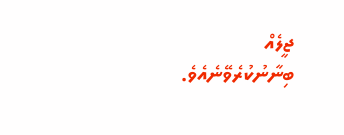ޖީލެއް ބިނާނުކުރެވޭނެއެވެ.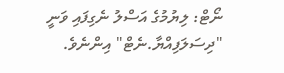ނޯޓް: ލިޔުމުގެ އަސްލު ނެގިފައި ވަނީ "ދިސަލަފިއްޔާ.ނެޓް" އިންނެވެ.